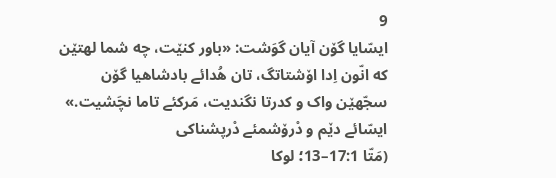9
ایسّایا گۆن آیان گوَشت: «باور کنێت، چه شما لهتێن که انّون اِدا اۆشتاتگ، تان هُدائے بادشاهیا گۆن سجّهێن واک و کدرتا نگندیت، مَرکئے تاما نچَشیت.»
ایسّائے دێم و دْرۆشمئے دْرپشناکی
(مَتّا 17:1–13؛ لوکا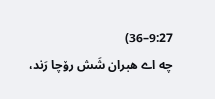9:27–36)
چه اے هبران شَش رۆچا رَند،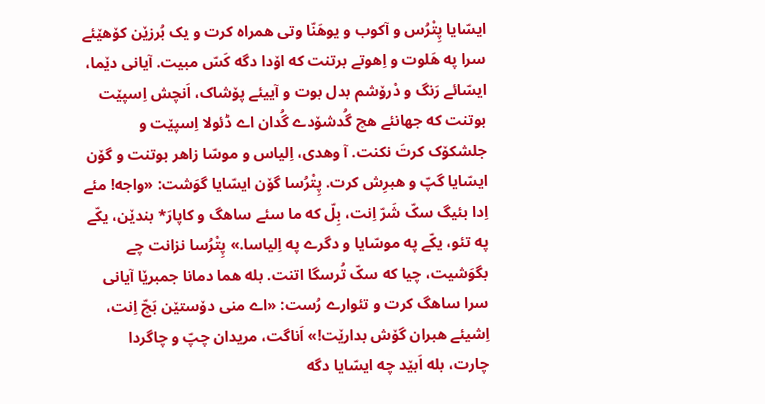ایسّایا پِتْرُس و آکوب و یوهَنّا وتی همراه کرت و یک بُرزێن کۆهێئے سرا په هَلوت و اِهوتے برتنت که اۆدا دگه کَسّ مبیت. آیانی دێما، ایسّائے رَنگ و دْرۆشم بدل بوت و آییئے پۆشاک، اَنچش اِسپێت بوتنت که جهانئے هچ گُدشۆدے گُدان اے ڈئولا اِسپێت و جلشکۆک کرتَ نکنت. آ وهدی، اِلیاس و موسّا زاهر بوتنت و گۆن ایسّایا گپّ و هبرِش کرت. پِتْرُسا گۆن ایسّایا گوَشت: «واجه! مئے اِدا بئیگ سکّ شَرّ اِنت، بِلّ که ما سئے ساهگ و کاپارَ* بندێن، یکّے په تئو، یکّے په موسّایا و دگرے په اِلیاسا.» پِتْرُسا نزانت چے بگوَشیت، چیا که سکّ تُرسگا اتنت. بله هما دمانا جمبرێا آیانی سرا ساهگ کرت و تئوارے رُست: «اے منی دۆستێن بَچّ اِنت، اِشیئے هبران گۆش بدارێت!» اَناگت، مریدان چپّ و چاگردا چارت، بله اَبێد چه ایسّایا دگه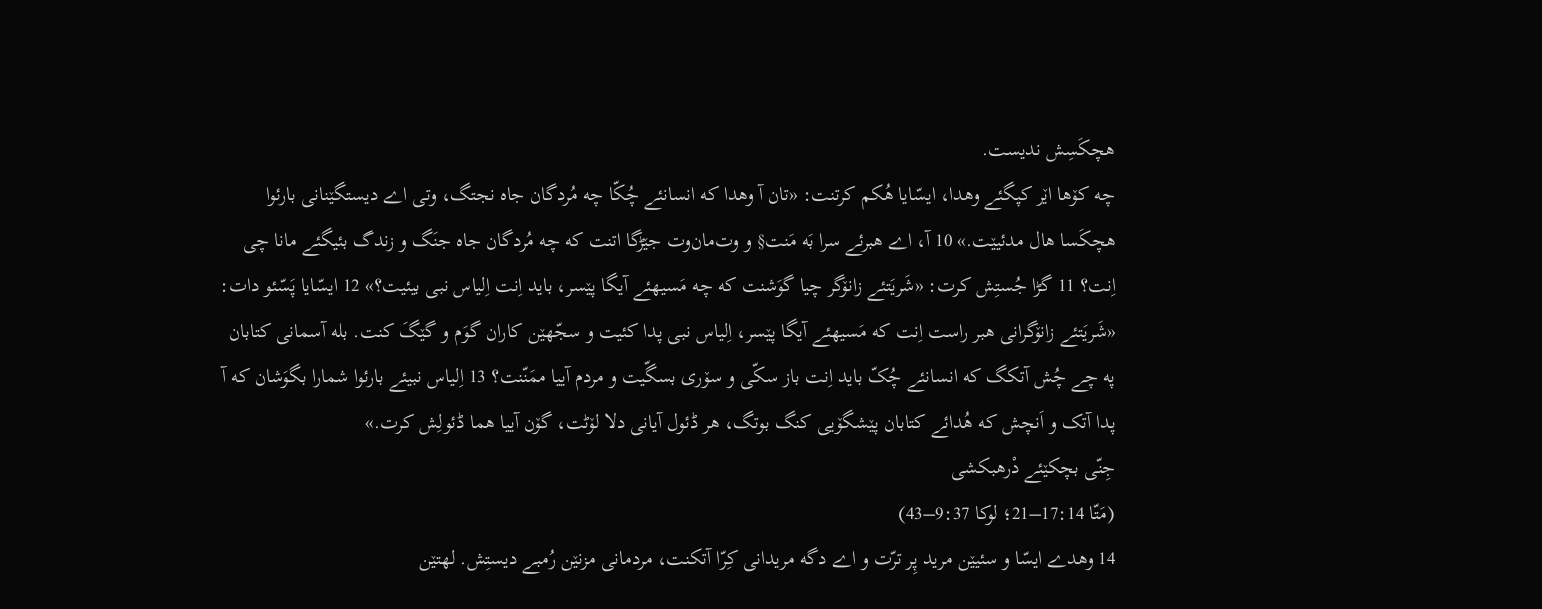هچکَسِش ندیست.
چه کۆها اێر کپگئے وهدا، ایسّایا هُکم کرتنت: «تان آ وهدا که انسانئے چُکّا چه مُردگان جاه نجتگ، وتی اے دیستگێنانی بارئوا هچکَسا هال مدئیێت.» 10 آ، اے هبرئے سرا بَه مَنت§ و وت‌مان‌وت جێڑگا اتنت که چه مُردگان جاه جنَگ و زندگ بئیگئے مانا چی اِنت؟ 11 گڑا جُستِش کرت: «شَریَتئے زانۆگر چیا گوَشنت که چه مَسیهئے آیگا پێسر، باید اِنت اِلیاس نبی بیئیت؟» 12 ایسّایا پَسّئو دات: «شَریَتئے زانۆگرانی هبر راست اِنت که مَسیهئے آیگا پێسر، اِلیاس نبی پدا کئیت و سجّهێن کاران گوَم و گێگَ کنت. بله آسمانی کتابان په چے چُش آتکگ که انسانئے چُکّ باید اِنت باز سکّی و سۆری بسگّیت و مردم آییا ممَنّنت؟ 13 اِلیاس نبیئے بارئوا شمارا بگوَشان که آ پدا آتک و اَنچش که هُدائے کتابان پێشگۆیی کنگ بوتگ، هر ڈئول آیانی دلا لۆٹت، گۆن آییا هما ڈئولِش کرت.»
جِنّی بچکێئے دْرهبکشی
(مَتّا 17:14–21؛ لوکا 9:37–43)
14 وهدے ایسّا و سئیێن مرید پِر ترّت و اے دگه مریدانی کِرّا آتکنت، مردمانی مزنێن رُمبے دیستِش. لهتێن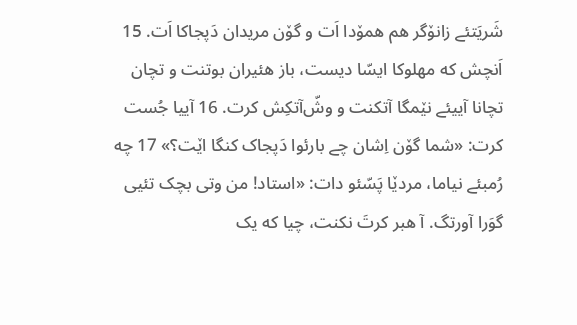شَریَتئے زانۆگر هم همۆدا اَت و گۆن مریدان دَپجاکا اَت. 15 اَنچش که مهلوکا ایسّا دیست، باز هئیران بوتنت و تچان تچانا آییئے نێمگا آتکنت و وشّ‌آتکِش کرت. 16 آییا جُست کرت: «شما گۆن اِشان چے بارئوا دَپجاک کنگا اێت؟» 17 چه رُمبئے نیاما، مردێا پَسّئو دات: «استاد! من وتی بچک تئیی گوَرا آورتگ. آ هبر کرتَ نکنت، چیا که یک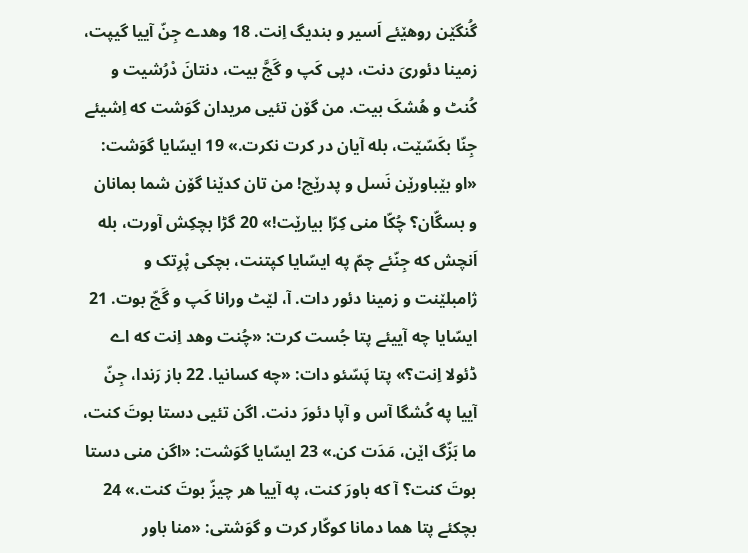گُنگێن روهێئے اَسیر و بندیگ اِنت. 18 وهدے جِنّ آییا گیپت، زمینا دئوریَ دنت، دپی کَپ و گَجَّ بیت، دنتانَ دْرُشیت و کُنٹ و هُشکَ بیت. من گۆن تئیی مریدان گوَشت که اِشیئے جِنّا بکَسّێت، بله آیان در کرت نکرت.» 19 ایسّایا گوَشت: «او بێباورێن نَسل و پدرێچ! من تان کدێنا گۆن شما بمانان و بسگّان؟ چُکّا منی کِرّا بیارێت!» 20 گڑا بچکِش آورت، بله اَنچش که جِنّئے چمّ په ایسّایا کپتنت، بچکی پْرِتک و ژامبلێنت و زمینا دئور دات. آ، لێٹ ورانا کَپ و گَجّ بوت. 21 ایسّایا چه آییئے پتا جُست کرت: «چُنت وهد اِنت که اے ڈئولا اِنت؟» پتا پَسّئو دات: «چه کسانیا. 22 باز رَندا، جِنّ آییا په کُشگا آس و آپا دئورَ دنت. اگن تئیی دستا بوتَ کنت، ما بَزّگ اێن، مَدَت کن.» 23 ایسّایا گوَشت: «اگن منی دستا بوتَ کنت؟ آ که باورَ کنت، په آییا هر چیزّ بوتَ کنت.» 24 بچکئے پتا هما دمانا کوکّار کرت و گوَشتی: «منا باور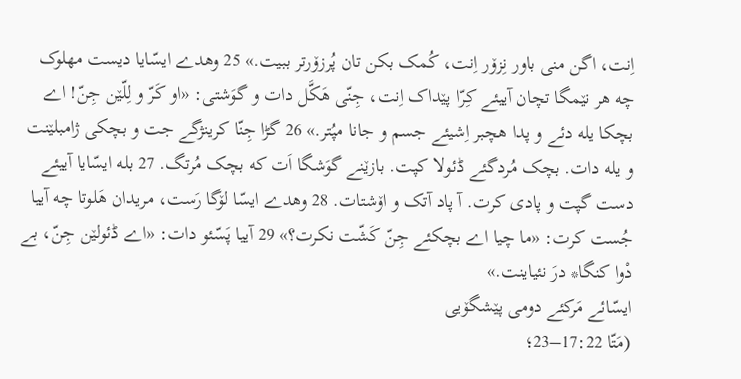اِنت، اگن منی باور نِزۆر اِنت، کُمک بکن تان پُرزۆرتر ببیت.» 25 وهدے ایسّایا دیست مهلوک چه هر نێمگا تچان آییئے کِرّا پێداک اِنت، جِنّی هَکَّل دات و گوَشتی: «او کَرّ و لِلّێن جِنّ! اے بچکا یله دئے و پدا هچبر اِشیئے جسم و جانا مپُتر.» 26 گڑا جِنّا کرینژگے جت و بچکی ژامبلێنت و یله دات. بچک مُردگئے ڈئولا کپت. بازێنے گوَشگا اَت که بچک مُرتگ. 27 بله ایسّایا آییئے دست گپت و پادی کرت. آ پاد آتک و اۆشتات. 28 وهدے ایسّا لۆگا رَست، مریدان هَلوتا چه آییا جُست کرت: «ما چیا اے بچکئے جِنّ کَشّت نکرت؟» 29 آییا پَسّئو دات: «اے ڈئولێن جِنّ، بے دْوا کنگا* درَ نئیاینت.»
ایسّائے مَرکئے دومی پێشگۆیی
(مَتّا 17:22–23؛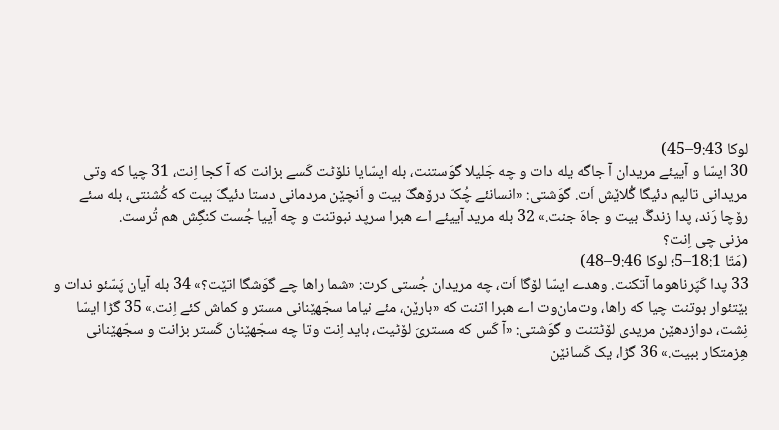لوکا 9:43–45)
30 ایسّا و آییئے مریدان آ جاگه یله دات و چه جَلیلا گوَستنت، بله ایسّایا نلۆٹت کَسے بزانت که آ کجا اِنت، 31 چیا که وتی مریدانی تالیم دئیگا گُلاێش اَت. گوَشتی: «انسانئے چُکّ درۆهگَ بیت و اَنچێن مردمانی دستا دئیگَ بیت که کُشنتی، بله سئے رۆچا رَند، پدا زندگَ بیت و جاهَ جنت.» 32 بله مرید آییئے اے هبرا سرپد نبوتنت و چه آییا جُست کنگِش هم تُرست.
مزنی چی اِنت؟
(مَتّا 18:1–5؛ لوکا 9:46–48)
33 پدا کَپَرناهوما آتکنت. وهدے ایسّا لۆگا اَت، چه مریدان جُستی کرت: «شما راها چے گوَشگا اتێت؟» 34 بله آیان پَسّئو ندات و بێتئوار بوتنت چیا که راها، وت‌مان‌وت اے هبرا اتنت که «بارێن، مئے نیاما سجّهێنانی مستر و کماش کئے اِنت.» 35 گڑا ایسّا نِشت، دوازدهێن مریدی لۆٹتنت و گوَشتی: «آ کَس که مستریَ لۆٹیت، باید اِنت وتا چه سجّهێنان کَستر بزانت و سجّهێنانی هِزمتکار ببیت.» 36 گڑا، یک کَسانێن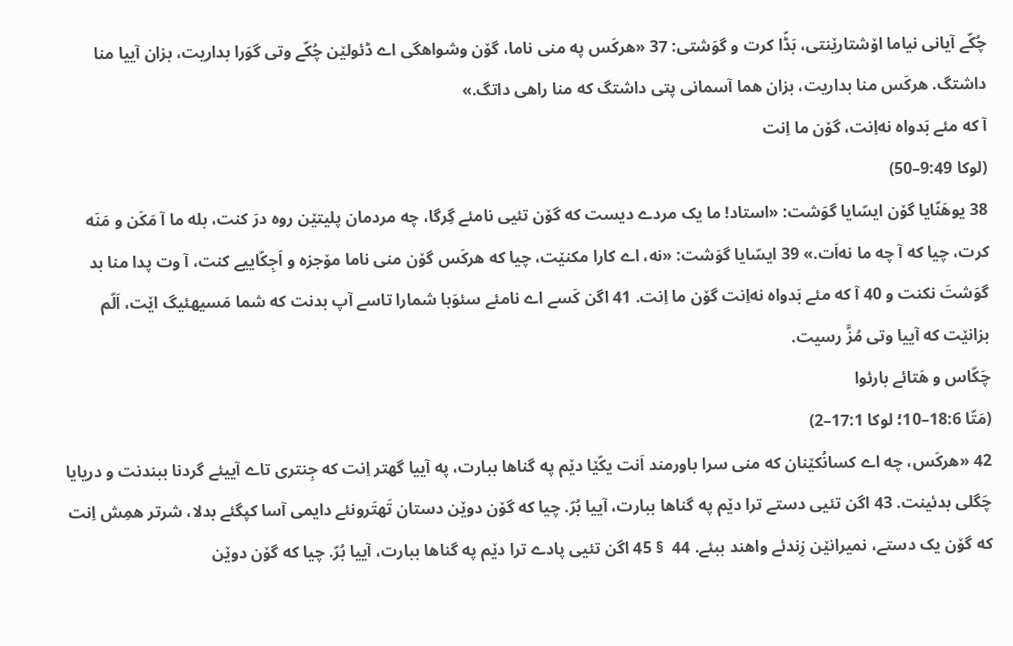چُکّے آیانی نیاما اۆشتارێنتی، بَڈّا کرت و گوَشتی: 37 «هرکَس په منی ناما، گۆن وشواهگی اے ڈئولێن چُکّے وتی گوَرا بداریت، بزان آییا منا داشتگ. هرکَس منا بداریت، بزان هما آسمانی پتی داشتگ که منا راهی داتگ.»
آ که مئے بَدواه نه‌اِنت، گۆن ما اِنت
(لوکا 9:49–50)
38 یوهَنّایا گۆن ایسّایا گوَشت: «استاد! ما یک مردے دیست که گۆن تئیی نامئے گِرگا، چه مردمان پلیتێن روه درَ کنت، بله ما آ مَکَن و مَنَه کرت، چیا که آ چه ما نه‌اَت.» 39 ایسّایا گوَشت: «نه، اے کارا مکنێت، چیا که هرکَس گۆن منی ناما مۆجزه و اَجِکّاییے کنت، آ وت پدا منا بد گوَشتَ نکنت و 40 آ که مئے بَدواه نه‌اِنت گۆن ما اِنت. 41 اگن کَسے اے نامئے سئوَبا شمارا تاسے آپ بدنت که شما مَسیهئیگ اێت، اَلّم بزانێت که آییا وتی مُزَّ رسیت.
چَکّاس و هَتائے بارئوا
(مَتّا 18:6–10؛ لوکا 17:1–2)
42 «هرکَس، چه اے کسانُکێنان که منی سرا باورمند اَنت یکّێا دێم په گناها ببارت، په آییا گهتر اِنت که جِنتری تاے آییئے گردنا ببندنت و دریایا چَگلی بدئینت. 43 اگن تئیی دستے ترا دێم په گناها ببارت، آییا بُرّ. چیا که گۆن دوێن دستان تَهتَرونئے دایمی آسا کپگئے بدلا، شرتر همِش اِنت که گۆن یک دستے، نمیرانێن زِندئے واهند ببئے. 44  § 45 اگن تئیی پادے ترا دێم په گناها ببارت، آییا بُرّ. چیا که گۆن دوێن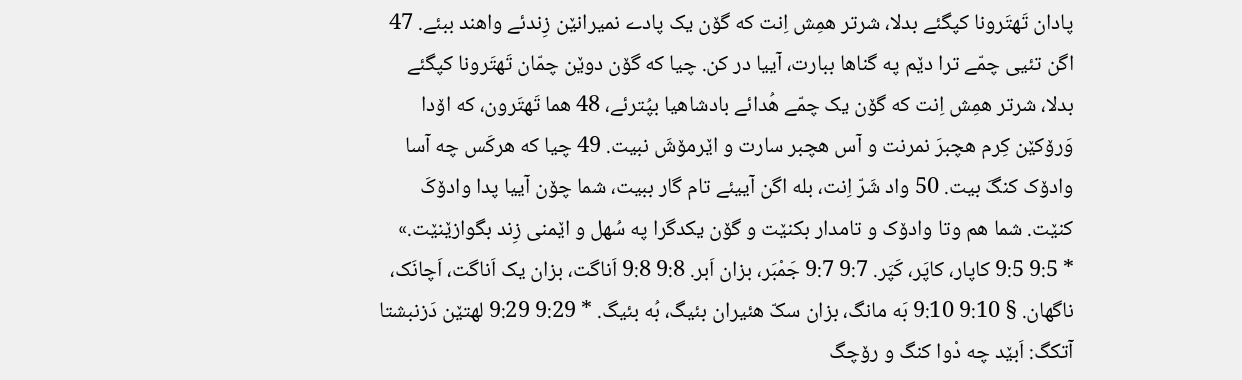پادان تَهتَرونا کپگئے بدلا، شرتر همِش اِنت که گۆن یک پادے نمیرانێن زِندئے واهند ببئے. 47 اگن تئیی چمّے ترا دێم په گناها ببارت، آییا در کن. چیا که گۆن دوێن چمّان تَهتَرونا کپگئے بدلا، شرتر همِش اِنت که گۆن یک چمّے هُدائے بادشاهیا بپُترئے، 48 هما تَهتَرون، که اۆدا وَرۆکێن کِرم هچبرَ نمرنت و آس هچبر سارت و اێرمۆشَ نبیت. 49 چیا که هرکَس چه آسا وادۆک کنگَ بیت. 50 واد شَرّ اِنت، بله اگن آییئے تام گار ببیت، شما چۆن آییا پدا وادۆکَ کنێت. شما هم وتا وادۆک و تامدار بکنێت و گۆن یکدگرا په سُهل و اێمنی زِند بگوازێنێت.»
* 9:5 9:5 کاپار، کاپَر، کَپَر. 9:7 9:7 جَمْبَر، بزان اَبر. 9:8 9:8 اَناگت، بزان یک اَناگت، اَچانَک، ناگهان. § 9:10 9:10 بَه مانگ، بزان سکّ هئیران بئیگ، بُه بئیگ. * 9:29 9:29 لهتێن دَزنبشتا آتکگ: اَبێد چه دْوا کنگ و رۆچگ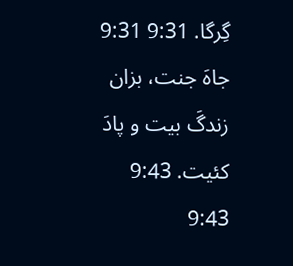گِرگا. 9:31 9:31 جاهَ جنت، بزان زندگَ بیت و پادَ کئیت. 9:43 9:43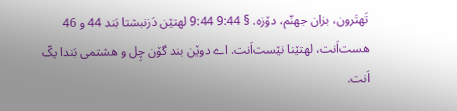تَهتَرون، بزان جهنّم، دۆزه. § 9:44 9:44 لهتێن دَزنبشتا بَند 44 و 46 هست‌اَنت، لهتێنا نێست‌اَنت. اے دوێن بند گۆن چِل و هشتمی بَندا یکّ اَنت.